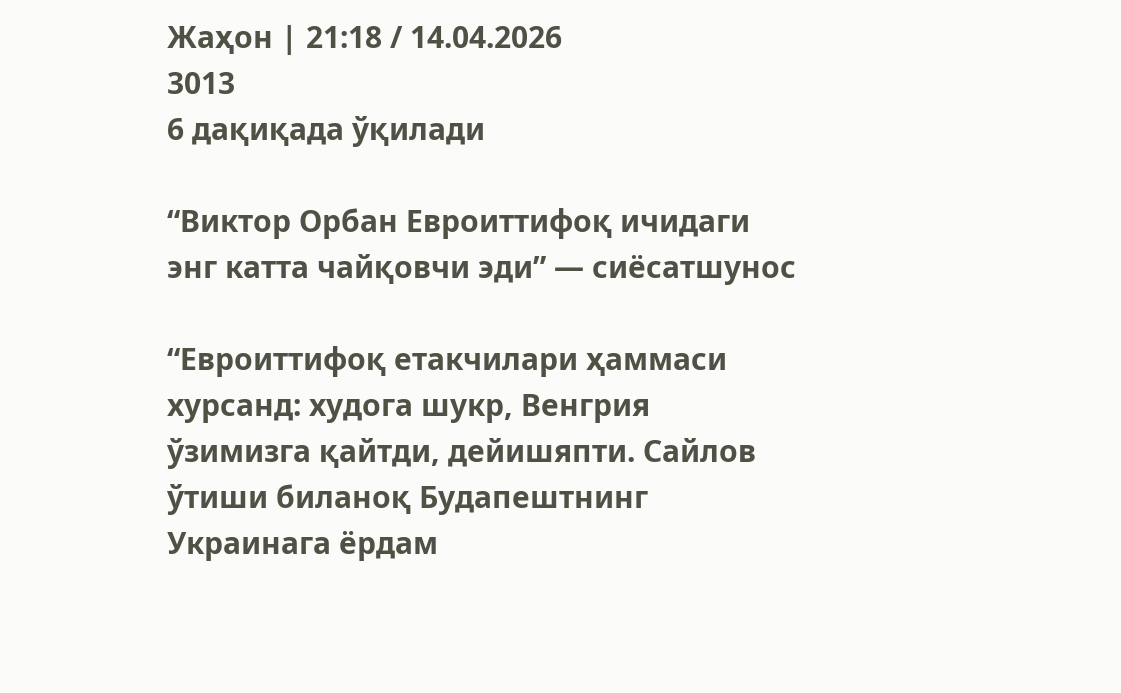Жаҳон | 21:18 / 14.04.2026
3013
6 дақиқада ўқилади

“Виктор Орбан Евроиттифоқ ичидаги энг катта чайқовчи эди” — сиёсатшунос

“Евроиттифоқ етакчилари ҳаммаси хурсанд: худога шукр, Венгрия ўзимизга қайтди, дейишяпти. Сайлов ўтиши биланоқ Будапештнинг Украинага ёрдам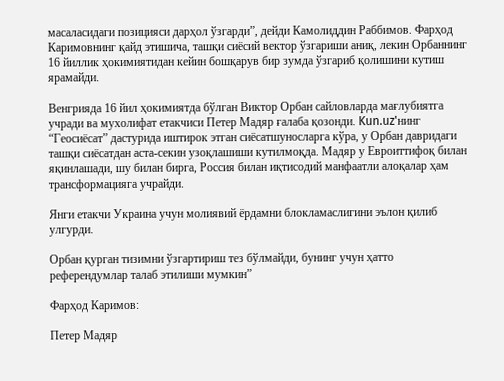масаласидаги позицияси дарҳол ўзгарди”, дейди Камолиддин Раббимов. Фарҳод Каримовнинг қайд этишича, ташқи сиёсий вектор ўзгариши аниқ, лекин Орбаннинг 16 йиллик ҳокимиятидан кейин бошқарув бир зумда ўзгариб қолишини кутиш ярамайди.

Венгрияда 16 йил ҳокимиятда бўлган Виктор Орбан сайловларда мағлубиятга учради ва мухолифат етакчиси Петер Мадяр ғалаба қозонди. Kun.uz'нинг “Геосиёсат” дастурида иштирок этган сиёсатшуносларга кўра, у Орбан давридаги ташқи сиёсатдан аста-секин узоқлашиши кутилмоқда. Мадяр у Евроиттифоқ билан яқинлашади, шу билан бирга, Россия билан иқтисодий манфаатли алоқалар ҳам трансформацияга учрайди.

Янги етакчи Украина учун молиявий ёрдамни блокламаслигини эълон қилиб улгурди.

Орбан қурган тизимни ўзгартириш тез бўлмайди, бунинг учун ҳатто референдумлар талаб этилиши мумкин”

Фарҳод Каримов:

Петер Мадяр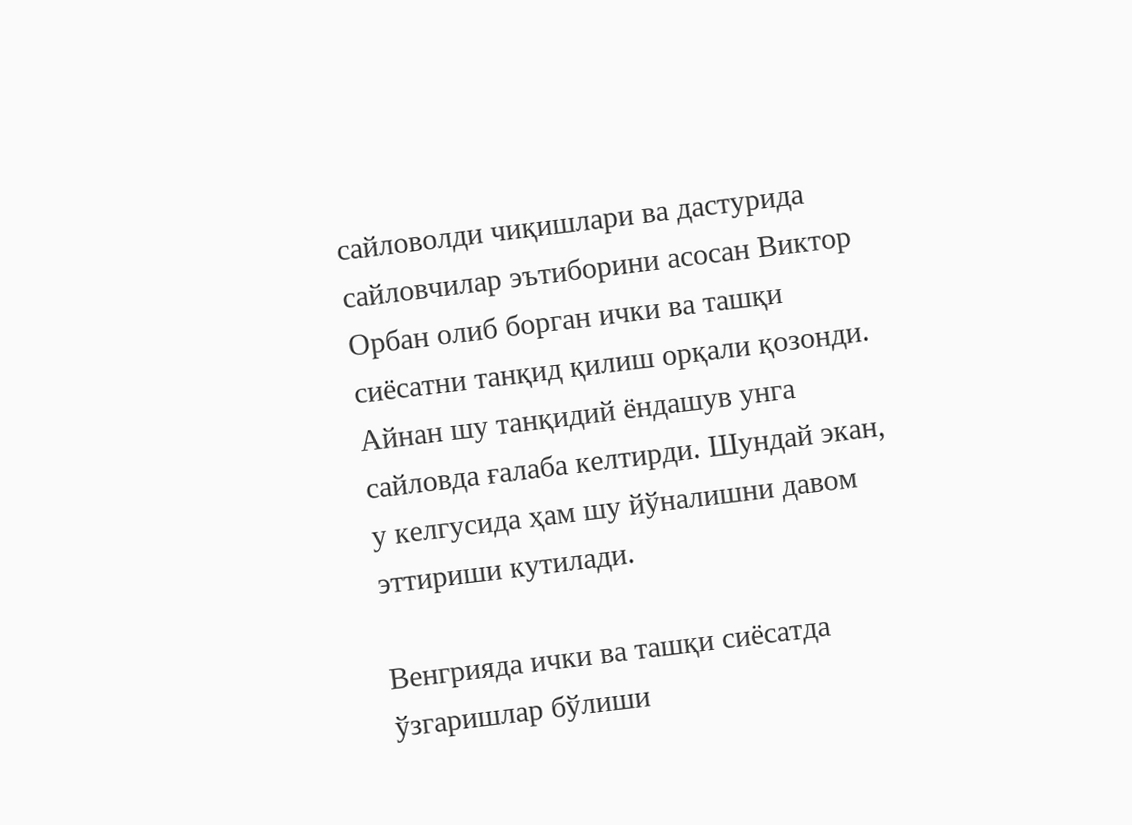сайловолди чиқишлари ва дастурида сайловчилар эътиборини асосан Виктор Орбан олиб борган ички ва ташқи сиёсатни танқид қилиш орқали қозонди. Айнан шу танқидий ёндашув унга сайловда ғалаба келтирди. Шундай экан, у келгусида ҳам шу йўналишни давом эттириши кутилади.

Венгрияда ички ва ташқи сиёсатда ўзгаришлар бўлиши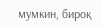мумкин, бироқ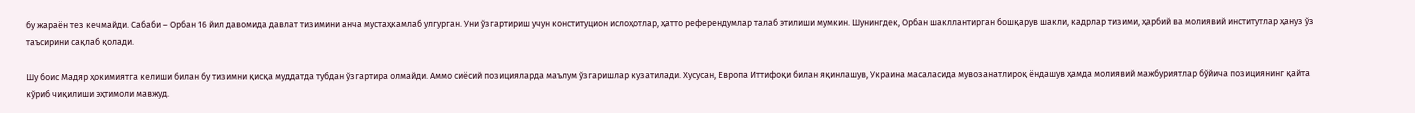бу жараён тез кечмайди. Сабаби – Орбан 16 йил давомида давлат тизимини анча мустаҳкамлаб улгурган. Уни ўзгартириш учун конституцион ислоҳотлар, ҳатто референдумлар талаб этилиши мумкин. Шунингдек, Орбан шакллантирган бошқарув шакли, кадрлар тизими, ҳарбий ва молиявий институтлар ҳануз ўз таъсирини сақлаб қолади.

Шу боис Мадяр ҳокимиятга келиши билан бу тизимни қисқа муддатда тубдан ўзгартира олмайди. Аммо сиёсий позицияларда маълум ўзгаришлар кузатилади. Хусусан, Европа Иттифоқи билан яқинлашув, Украина масаласида мувозанатлироқ ёндашув ҳамда молиявий мажбуриятлар бўйича позициянинг қайта кўриб чиқилиши эҳтимоли мавжуд.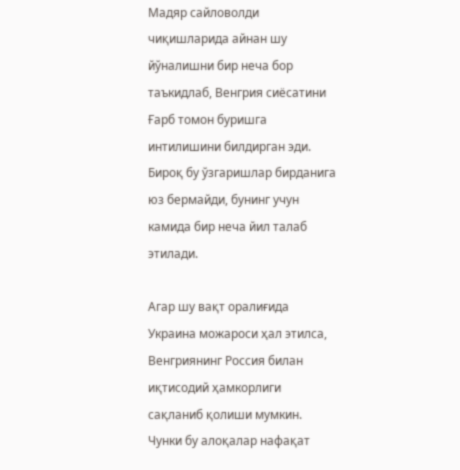Мадяр сайловолди чиқишларида айнан шу йўналишни бир неча бор таъкидлаб, Венгрия сиёсатини Ғарб томон буришга интилишини билдирган эди. Бироқ бу ўзгаришлар бирданига юз бермайди, бунинг учун камида бир неча йил талаб этилади.

Агар шу вақт оралиғида Украина можароси ҳал этилса, Венгриянинг Россия билан иқтисодий ҳамкорлиги сақланиб қолиши мумкин. Чунки бу алоқалар нафақат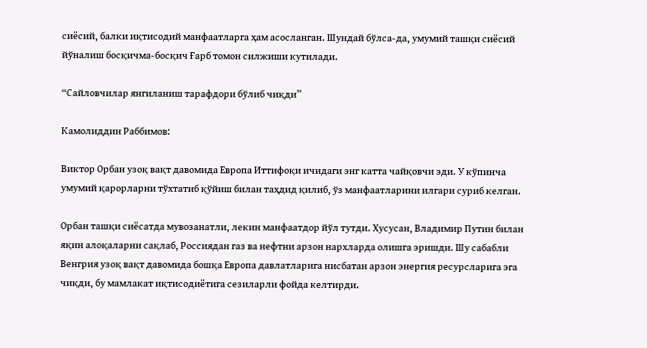сиёсий, балки иқтисодий манфаатларга ҳам асосланган. Шундай бўлса-да, умумий ташқи сиёсий йўналиш босқичма-босқич Ғарб томон силжиши кутилади.

“Сайловчилар янгиланиш тарафдори бўлиб чиқди”

Камолиддин Раббимов:

Виктор Орбан узоқ вақт давомида Европа Иттифоқи ичидаги энг катта чайқовчи эди. У кўпинча умумий қарорларни тўхтатиб қўйиш билан таҳдид қилиб, ўз манфаатларини илгари суриб келган.

Орбан ташқи сиёсатда мувозанатли, лекин манфаатдор йўл тутди. Хусусан, Владимир Путин билан яқин алоқаларни сақлаб, Россиядан газ ва нефтни арзон нархларда олишга эришди. Шу сабабли Венгрия узоқ вақт давомида бошқа Европа давлатларига нисбатан арзон энергия ресурсларига эга чиқди, бу мамлакат иқтисодиётига сезиларли фойда келтирди.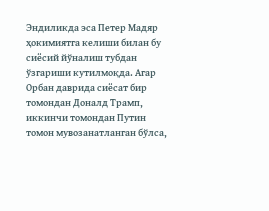Эндиликда эса Петер Мадяр ҳокимиятга келиши билан бу сиёсий йўналиш тубдан ўзгариши кутилмоқда. Агар Орбан даврида сиёсат бир томондан Доналд Трамп, иккинчи томондан Путин томон мувозанатланган бўлса,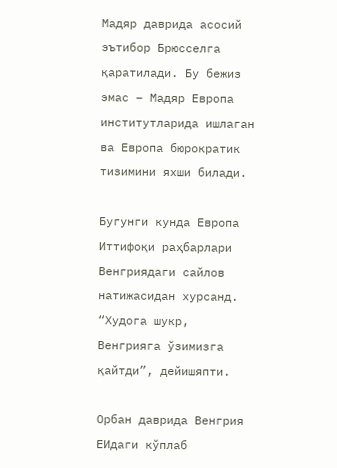Мадяр даврида асосий эътибор Брюсселга қаратилади. Бу бежиз эмас – Мадяр Европа институтларида ишлаган ва Европа бюрократик тизимини яхши билади.

Бугунги кунда Европа Иттифоқи раҳбарлари Венгриядаги сайлов натижасидан хурсанд. “Худога шукр, Венгрияга ўзимизга қайтди”, дейишяпти.

Орбан даврида Венгрия ЕИдаги кўплаб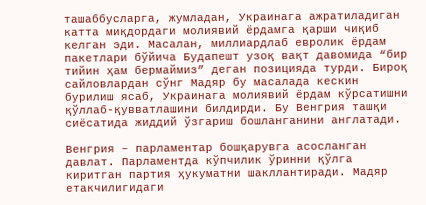ташаббусларга, жумладан, Украинага ажратиладиган катта миқдордаги молиявий ёрдамга қарши чиқиб келган эди. Масалан, миллиардлаб евролик ёрдам пакетлари бўйича Будапешт узоқ вақт давомида “бир тийин ҳам бермаймиз” деган позицияда турди. Бироқ сайловлардан сўнг Мадяр бу масалада кескин бурилиш ясаб, Украинага молиявий ёрдам кўрсатишни қўллаб-қувватлашини билдирди. Бу Венгрия ташқи сиёсатида жиддий ўзгариш бошланганини англатади.

Венгрия – парламентар бошқарувга асосланган давлат. Парламентда кўпчилик ўринни қўлга киритган партия ҳукуматни шакллантиради. Мадяр етакчилигидаги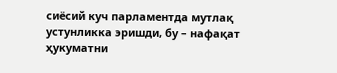сиёсий куч парламентда мутлақ устунликка эришди, бу – нафақат ҳукуматни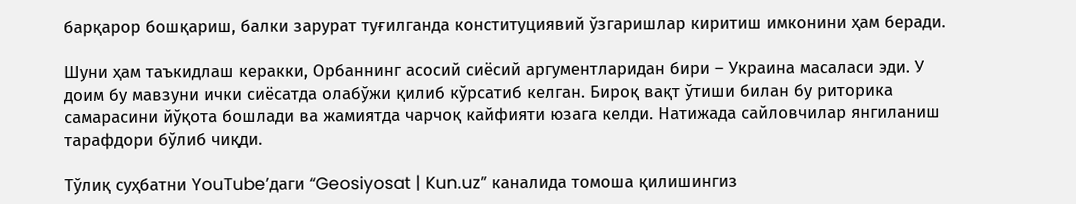барқарор бошқариш, балки зарурат туғилганда конституциявий ўзгаришлар киритиш имконини ҳам беради.

Шуни ҳам таъкидлаш керакки, Орбаннинг асосий сиёсий аргументларидан бири – Украина масаласи эди. У доим бу мавзуни ички сиёсатда олабўжи қилиб кўрсатиб келган. Бироқ вақт ўтиши билан бу риторика самарасини йўқота бошлади ва жамиятда чарчоқ кайфияти юзага келди. Натижада сайловчилар янгиланиш тарафдори бўлиб чиқди.

Тўлиқ суҳбатни YouTubeʼдаги “Geosiyosat | Kun.uz” каналида томоша қилишингиз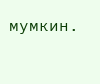мумкин.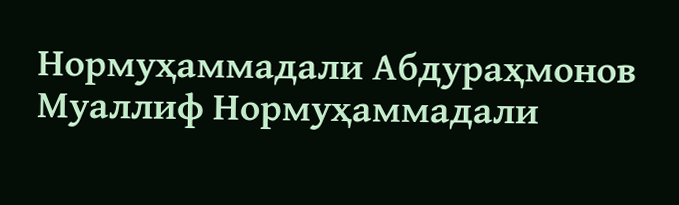Нормуҳаммадали Абдураҳмонов
Муаллиф Нормуҳаммадали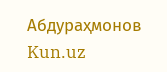Абдураҳмонов
Kun.uz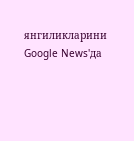янгиликларини Google News'да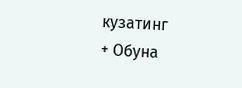кузатинг
+ Обуна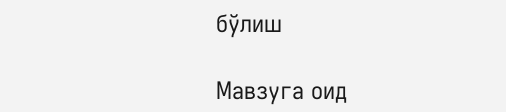бўлиш

Мавзуга оид